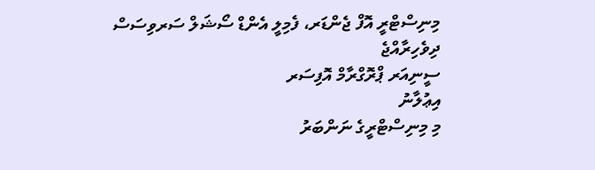މިނިސްޓްރީ އޮފް ޖެންޑަރ، ފެމިލީ އެންޑް ސޯޝަލް ސަރވިސަސް
ދިވެހިރާއްޖެ
ސީނިއަރ ޕްރޮގްރާމް އޮފިސަރ
އިޢުލާނު
މި މިނިސްޓްރީގެ ނަންބަރު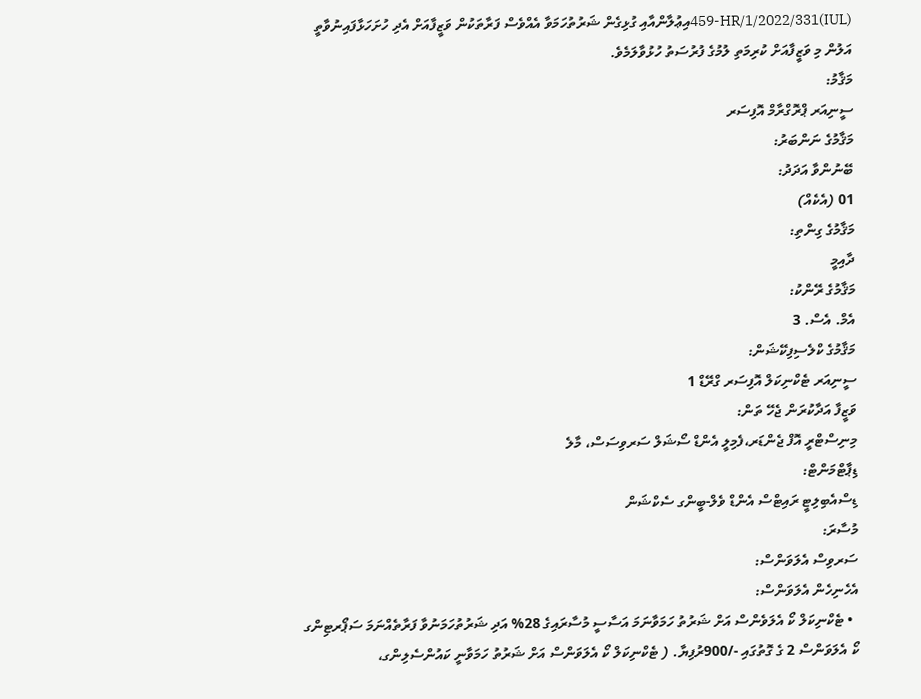(IUL)459-HR/1/2022/331އިޢުލާންއާއި ގުޅިގެން ޝަރުތުހަމަވާ އެއްވެސް ފަރާތަކުން ވަޒީފާއަށް އެދި ހުށަހަޅާފައިނުވާތީ އަލުން މި ވަޒީފާއަށް ކުރިމަތި ލުމުގެ ފުރުސަތު ހުޅުވާލަމެވެ.
މަޤާމު:
ސީނިއަރ ޕްރޮގްރާމް އޮފިސަރ
މަޤާމުގެ ނަންބަރު:
ބޭނުންވާ އަދަދު:
01 (އެކެއް)
މަޤާމުގެ ގިންތި:
ދާއިމީ
މަޤާމުގެ ރޭންކު:
އެމް. އެސް. 3
މަޤާމުގެ ކްލެސިފިކޭޝަން:
ސީނިއަރ ޓެކްނިކަލް އޮފިސަރ ގްރޭޑް 1
ވަޒީފާ އަދާކުރަން ޖެހޭ ތަން:
މިނިސްޓްރީ އޮފް ޖެންޑަރ،ފެމިލީ އެންޑް ސޯޝަލް ސަރވިސަސް، މާލެ
ޑިޕާޓްމަންޓް:
ޑިސްއެބިލިޓީ ރައިޓްސް އެންޑް ވެލް-ބީންގ ސެކްޝަން
މުސާރަ:
ސަރވިސް އެލަވަންސް:
އެހެނިހެން އެލަވަންސް:
  • ޓެކްނިކަލް ކޯ އެލަވެންސް އަށް ޝަރުތު ހަމަވާނަމަ އަސާސީ މުސާރައިގެ 28% އަދި ޝަރުތުހަމަނުވާ ފަރާތެއްނަމަ ސަޕޯރޓިންގ ކޯ އެލަވަންސް 2 ގެ ގޮތުގައި -/900ރުފިޔާ. ( ޓެކްނިކަލް ކޯ އެލަވަންސް އަށް ޝަރުތު ހަމަވާނީ ކައުންސެލިންގ،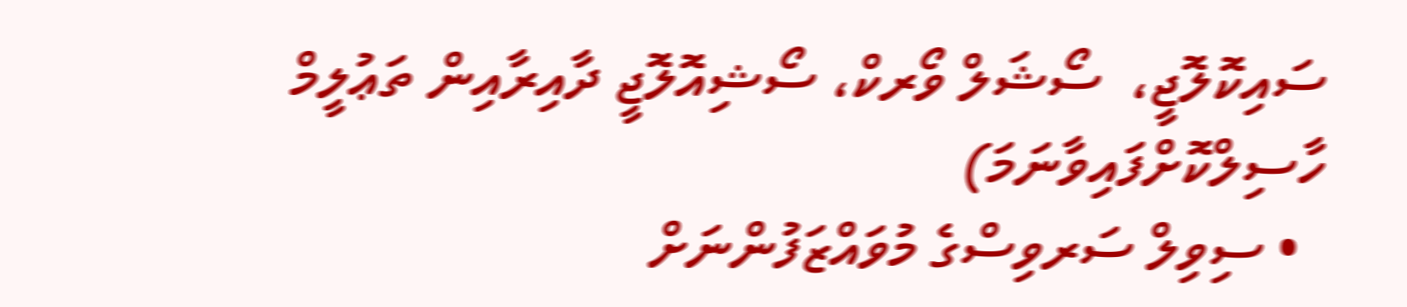ސައިކޮލޮޖީ،  ސޯޝަލް ވޯރކް، ސޯޝިއޮލޮޖީ ދާއިރާއިން ތަޢުލީމް ހާސިލްކޮށްފައިވާނަމަ)
  • ސިވިލް ސަރވިސްގެ މުވައްޒަފުންނަށް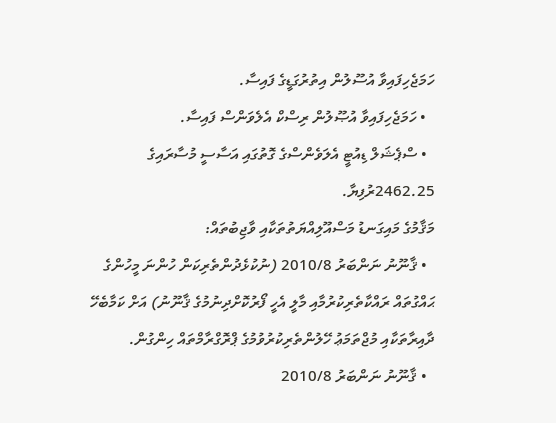ހަމަޖެހިފައިވާ އުސޫލުން އިތުރުގަޑީގެ ފައިސާ.
  • ހަމަޖެހިފައިވާ އުޞޫލުން ރިސްކް އެލެވަންސް ފައިސާ.
  • ސްޕެޝަލް ޑިއުޓީ އެލަވެންސްގެ ގޮތުގައި އަސާސީ މުސާރައިގެ 2462.25ރުފިޔާ.
މަޤާމުގެ މައިގަނޑު މަސްއޫލިއްޔަތުތަކާއި ވާޖިބުތައް:
  • ޤާނޫނު ނަންބަރު 2010/8 (ނުކުޅެދުންތެރިކަން ހުންނަ މީހުންގެ ޙައްގުތައް ރައްކާތެރިކުރުމާއި މާލީ އެހީ ފޯރުކޮށްދިނުމުގެ ޤާނޫނު) އަށް ކަމާބެހޭ ދާއިރާތަކާއި މުޖްތަމަޢު ހޭލުންތެރިކުރުވުމުގެ ޕްރޮގްރާމްތައް ހިންގުން.
  • ޤާނޫނު ނަންބަރު 2010/8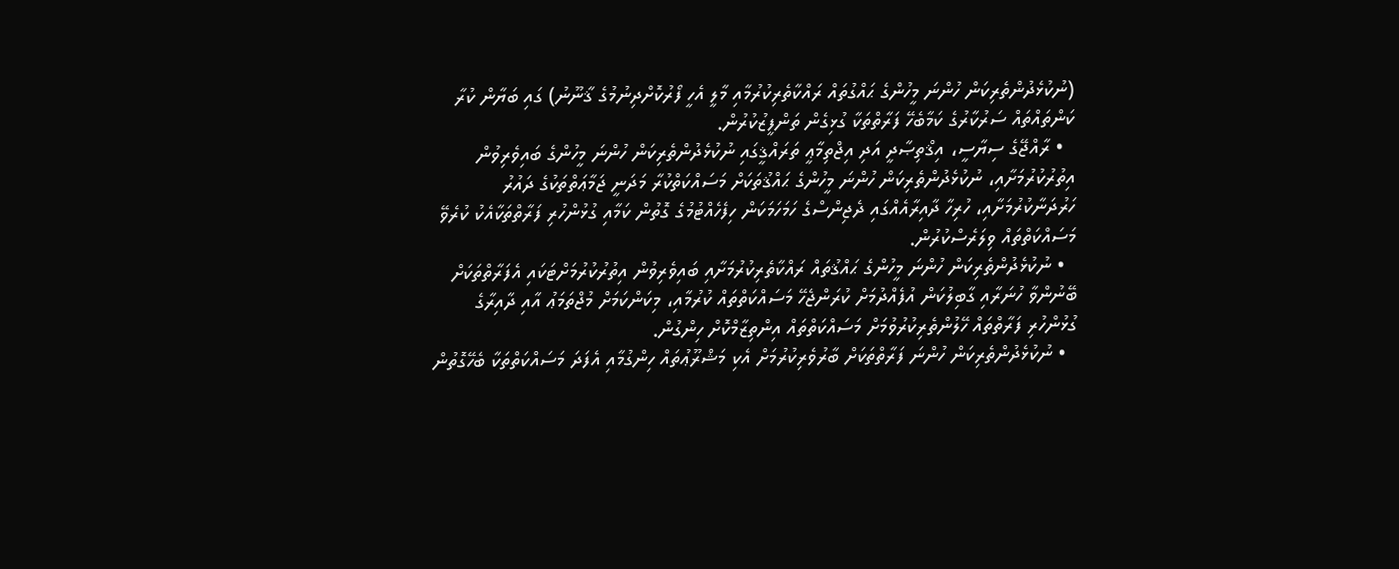(ނުކުޅެދުންތެރިކަން ހުންނަ މީހުންގެ ޙައްގުތައް ރައްކާތެރިކުރުމާއި މާލީ އެހީ ފޯރުކޮށްދިނުމުގެ ޤާނޫނު) ގައި ބަޔާން ކުރާ ކަންތައްތައް ސަރުކާރުގެ ކަމާބެހޭ ފަރާތްތަކާ ގުޅިގެން ތަންފީޒުކުރުން.
  • ރާއްޖޭގެ ސިޔާސީ، އިޤްތިޞާދީ އަދި އިޖްތިމާޢީ ތަރައްޤީގައި ނުކުޅެދުންތެރިކަން ހުންނަ މީހުންގެ ބައިވެރިވުން އިތުރުކުރުމަށާއި، ނުކުޅެދުންތެރިކަން ހުންނަ މީހުންގެ ޙައްޤުތަކަށް މަސައްކަތްކުރާ މަދަނީ ޖަމާޢަތްތަކުގެ ދައުރު ހަރުދަނާކުރުމަށާއި، ހުރިހާ ދާއިރާއެއްގައި ދެޖިންސްގެ ހަމަހަމަކަން ހިފެހެއްޓުމުގެ ގޮތުން ކަމާއި ގުޅުންހުރި ފަރާތްތަކާއެކު ކުރެވޭ މަސައްކަތްތައް ވިލަރެސްކުރުން.
  • ނުކުޅެދުންތެރިކަން ހުންނަ މީހުންގެ ޙައްޤުތައް ރައްކާތެރިކުރުމަށާއި ބައިވެރިވުން އިތުރުކުރުމަށްޓަކައި އެފަރާތްތަކަށް ބޭނުންވާ ހުނަރާއި ގާބިލުކަން އުފެއްދުމަށް ކުރަންޖެހޭ މަސައްކަތްތައް ކުރުމާއި، މިކަންކަމަށް މުޖްތަމަޢު އާއި ދާއިރާގެ ގުޅުންހުރި ފަރާތްތައް ހޭލުންތެރިކުރުވުމަށް މަސައްކަތްތައް އިންތިޒާމްކޮށް ހިންގުން.
  • ނުކުޅެދުންތެރިކަން ހުންނަ ފަރާތްތަކަށް ބާރުވެރިކުރުމަށް އެކި މަޝްރޫޢުތައް ހިންގުމާއި އެފަދަ މަސައްކަތްތަކާ ބެހޭގޮތުން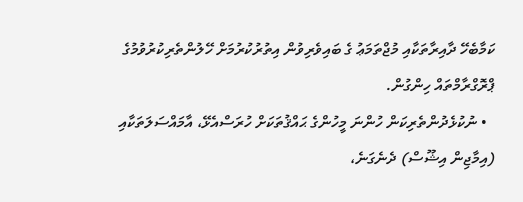ކަމާބެހޭ ދާއިރާތަކާއި މުޖްތަމަޢު ގެ ބައިވެރިވުން އިތުރުކުރުމަށް ހޭލުންތެރިކުރުވުމުގެ ޕްރޮގްރާމްތައް ހިންގުން.
  • ނުކުޅެދުންތެރިކަން ހުންނަ މީހުންގެ ޙައްޤުތަކަށް ހުރަސްއެޅޭ، އާމައްސަލަތަކާއި (އިމާޖިން އިޝޫސް) ދެނެގަނެ،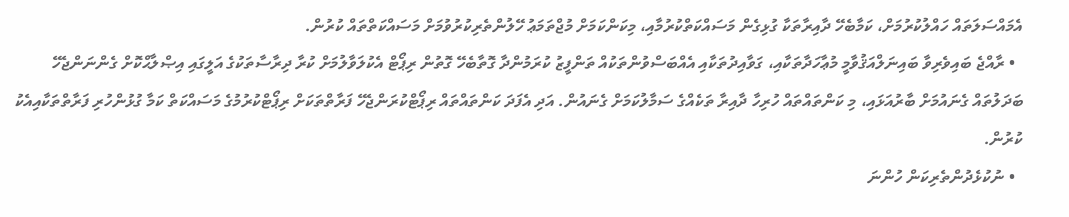އެމައްސަލަތައް ހައްލުކުރުމަށް، ކަމާބެހޭ ދާއިރާތަކާ ގުޅިގެން މަސައްކަތްކުރުމާއި، މިކަންކަމަށް މުޖްތަމަޢު ހޭލުންތެރިކުރުވުމަށް މަސައްކަތްތައް ކުރުން.
  • ރާއްޖެ ބައިވެރިވާ ބައިނަލްއަޤުވާމީ މުޢާހަދާތަކާއި، ގަވާއިދުތަކާއި އެއްބަސްވުންތަކުއް ތަންފީޒު ކުރަމުންދާ ގޮތާބެހޭ ގޮތުން ރިޕޯޓް އެކުލަވާލުމަށް ކުރާ ދިރާސާތަކުގެ އަލީގައި އިޞްލާޙްކޮށް ގެންނަންޖެހޭ ބަދަލުތައް ގެނައުމަށް ބާރުއަޅައި، މި ކަންތައްތައް ހުރިހާ ދާއިރާ ތަކެއްގެ ސަމާލުކަމަށް ގެނައުން. އަދި އެފަދަ ކަންތައްތައް ރިޕޯޓްކުރަންޖެހޭ ފަރާތްތަކަށް ރިޕޯޓްކުރުމުގެ މަސައްކަތް ކަމާ ގުޅުންހުރި ފަރާތްތަކާއިއެކު ކުރުން.
  • ނުކުޅެދުންތެރިކަން ހުންނަ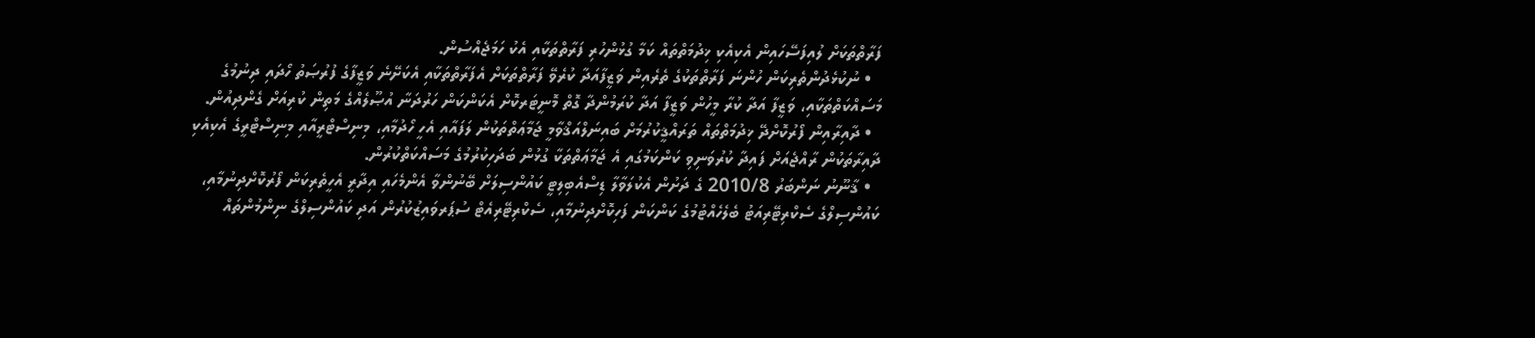ފަރާތްތަކަށް ލުއިފަސޭހައިން އެކިއެކި ޚިދުމަތްތައް ކަމާ ގުޅުންހުރި ފަރާތްތަކާއި އެކު ހަމަޖެއްސުން.
  • ނުކުޅެދުންތެރިކަން ހުންނަ ފަރާތްތަކުގެ ތެރެއިން ވަޒީފާއަދާ ކުރެވޭ ފަރާތްތަކަށް އެފަރާތްތަކާއި އެކަށޭނެ ވަޒީފާގެ ފުރުޞަތު ހޯދައި ދިނުމުގެ މަސައްކަތްތަކާއި، ވަޒީފާ އަދާ ކުރާ މީހުން ވަޒީފާ އަދާ ކުރަމުންދާ ގޮތް މޮނީޓަރކޮށް އެކަންކަން ހަރުދަނާ އުޞޫލެއްގެ މަތިން ކުރިއަށް ގެންދިއުން.
  • ދާއިރާއިން ފޯރުކޮށްދޭ ޚިދުމަތްތައް ތަރައްޤީކުރުމަށް ބައިނަލްއަޤްވާމީ ޖަމާޢަތްތަކުން ލަފައާއި އެހީ ހޯދުމާއި، މިނިސްޓްރީއާއި މިނިސްޓްރީގެ އެކިއެކި ދާއިރާތަކުން ރާއްޖެއަށް ފައިދާ ކުރުވަނިވި ކަންކަމުގައި އެ ޖަމާޢަތްތަކާ ގުޅުން ބަދަހިކުރުމުގެ މަސައްކަތްކުރުން.
  • ޤާނޫނު ނަންބަރު 2010/8 ގެ ދަށުން އެކުލަވާލާ ޑިސްއެބިލިޓީ ކައުންސިލަށް ބޭނުންވާ އެންމެހައި އިދާރީ އެހީތެރިކަން ފޯރުކޮށްދިނުމާއި، ކައުންސިލްގެ ސެކްރިޓޭރިއަޓު ބެލެހެއްޓުމުގެ ކަންކަން ފަހިކޮށްދިނުމާއި، ސެކްރިޓޭރިއެޓް ސުޕަރވައިޒުކުރުން އަދި ކައުންސިލްގެ ނިންމުންތައް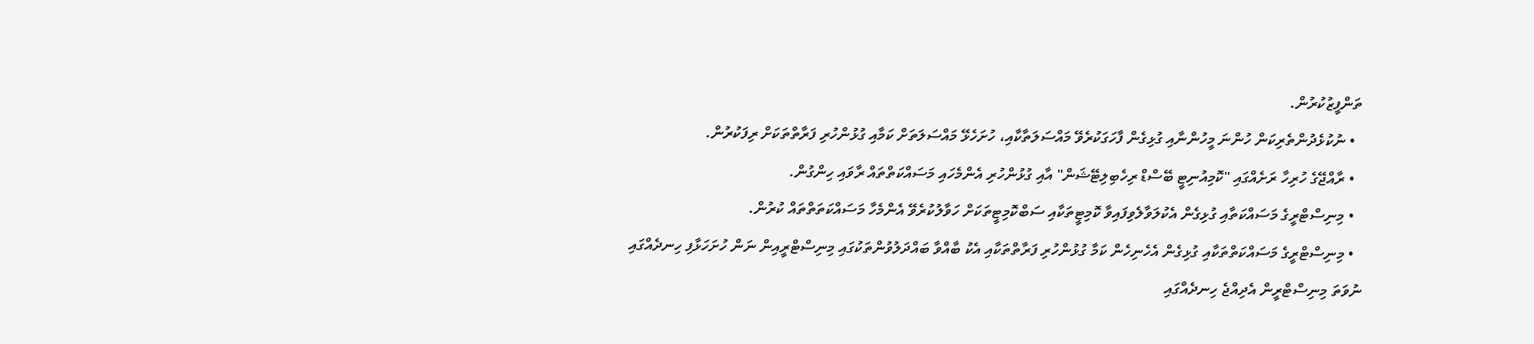ތަންފީޒުކުރުން.
  • ނުކުޅެދުންތެރިކަން ހުންނަ މީހުންނާއި ގުޅިގެން ފާހަގަކުރެވޭ މައްސަލަތާކާއި، ހުށަހެޅޭ މައްސަލަތަށް ކަމާއި ގުޅުންހުރި ފަރާތްތަކަށް ރިފަކުރުން.
  • ރާއްޖޭގެ ހުރިހާ ރަށެއްގައި "ކޮމިއުނިޓީ ބޭސްޑް ރިހެބިލިޓޭޝަން" އާއި ގުޅުންހުރި އެންމެހައި މަސައްކަތްތައް ރާވައި ހިންގުން.
  • މިނިސްޓްރީގެ މަސައްކަތާއި ގުޅިގެން އެކުލަވާލެވިފައިވާ ކޮމިޓީތަކާއި ސަބްކޮމިޓީތަކަށް ހަވާލުކުރެވޭ އެންމެހާ މަސައްކަތަތްތައް ކުރުން.
  • މިނިސްޓްރީގެ މަސައްކަތްތަކާއި ގުޅިގެން އެހެނިހެން ކަމާ ގުޅުންހުރި ފަރާތްތަކާއި އެކު ބާއްވާ ބައްދަލުވުންތަކުގައި މިނިސްޓްރީއިން ނަން ހުށަހަޅާފި ހިނދެއްގައި ނުވަތަ މިނިސްޓްރީން އެދިއްޖެ ހިނދެއްގައި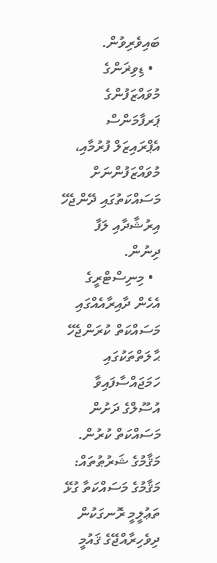ބައިވެރިވުން.
  • ޑިވިޜަންގެ މުވައްޒަފުންގެ ޕަރފާމަންސް އެޕްރައިޒަލް ފުރުމާއި، މުވައްޒަފުންނަށް މަސައްކަތުގައި ދޭންޖެހޭ އިރުޝާދާއި ލަފާ ދިނުން.
  • މިނިސްޓްރީގެ އެހެން ދާއިރާއެއްގައި މަސައްކަތް ކުރަންޖެހޭ ޙާލަތްތަކުގައި ހަމަޖައްސާފައިވާ އުސޫލްގެ ދަށުން މަސައްކަތް ކުރުން.
މަޤާމުގެ ޝަރުޠުތައް:
މަޤާމުގެ މަސައްކަތާ ގުޅޭ ތަޢުލީމީ ރޮނގަކުން ދިވެހިރާއްޖޭގެ ޤައުމީ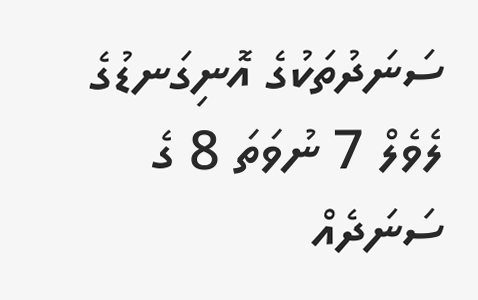ސަނަދުތަކުގެ އޮނިގަނޑުގެ ލެވެލް 7 ނުވަތަ 8 ގެ ސަނަދެއް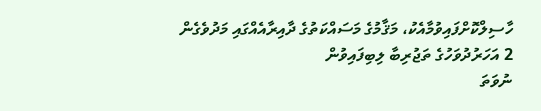ހާސިލްކޮށްފައިވުމާއެކު، މަޤާމުގެ މަސައްކަތުގެ ދާއިރާއެއްގައި މަދުވެގެން 2 އަހަރުދުވަހުގެ ތަޖުރިބާ ލިބިފައިވުން
ނުވަތަ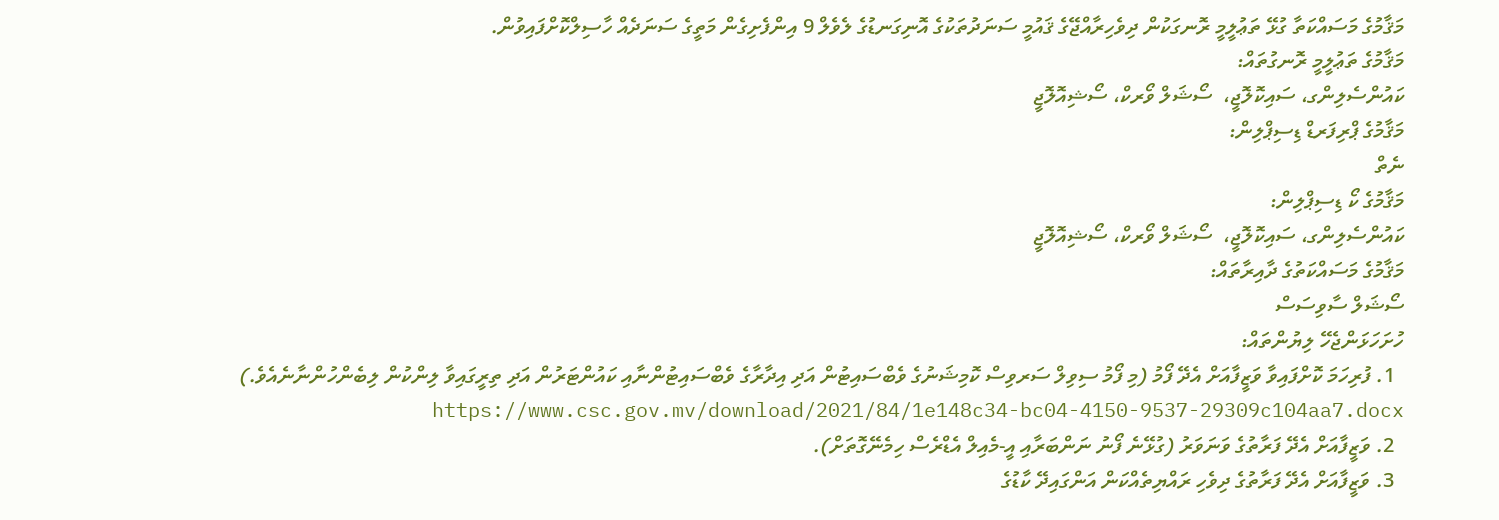މަޤާމުގެ މަސައްކަތާ ގުޅޭ ތަޢުލީމީ ރޮނގަކުން ދިވެހިރާއްޖޭގެ ޤައުމީ ސަނަދުތަކުގެ އޮނިގަނޑުގެ ލެވެލް 9 އިންފެށިގެން މަތީގެ ސަނަދެއް ހާސިލްކޮށްފައިވުން.
މަޤާމުގެ ތަޢުލީމީ ރޮނގުތައް:
ކައުންސެލިންގ، ސައިކޮލޮޖީ،  ސޯޝަލް ވޯރކް، ސޯޝިއޮލޮޖީ
މަޤާމުގެ ޕްރިފަރޑް ޑިސިޕްލިން:
ނެތް
މަޤާމުގެ ކޯ ޑިސިޕްލިން:
ކައުންސެލިންގ، ސައިކޮލޮޖީ،  ސޯޝަލް ވޯރކް، ސޯޝިއޮލޮޖީ
މަޤާމުގެ މަސައްކަތުގެ ދާއިރާތައް:
ސޯޝަލް ސާވިސަސް
ހުށަހަޅަންޖެހޭ ލިޔުންތައް:
  1. ފުރިހަމަ ކޮށްފައިވާ ވަޒީފާއަށް އެދޭ ފޯމު (މި ފޯމު ސިވިލް ސަރވިސް ކޮމިޝަނުގެ ވެބްސައިޓުން އަދި އިދާރާގެ ވެބްސައިޓުންނާއި ކައުންޓަރުން އަދި ތިރީގައިވާ ލިންކުން ލިބެންހުންނާނެއެވެ.)  https://www.csc.gov.mv/download/2021/84/1e148c34-bc04-4150-9537-29309c104aa7.docx
  2. ވަޒީފާއަށް އެދޭ ފަރާތުގެ ވަނަވަރު (ގުޅޭނެ ފޯނު ނަންބަރާއި އީ-މެއިލް އެޑްރެސް ހިމެނޭގޮތަށް).
  3. ވަޒީފާއަށް އެދޭ ފަރާތުގެ ދިވެހި ރައްޔިތެއްކަން އަންގައިދޭ ކާޑުގެ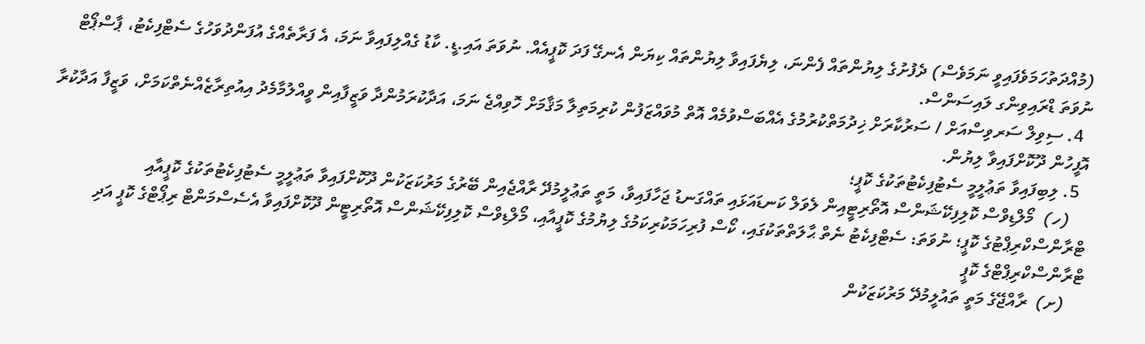(މުއްދަތުހަމަވެފައިވީ ނަމަވެސް) ދެފުށުގެ ލިޔުންތައް ފެންނަ، ލިޔެފައިވާ ލިޔުންތައް ކިޔަން އެނގޭ ފަދަ ކޮޕީއެއް. ނުވަތަ އައި.ޑީ. ކާޑު ގެއްލިފައިވާ ނަމަ، އެ ފަރާތެއްގެ އުފަންދުވަހުގެ ސެޓްފިކެޓު، ޕާސްޕޯޓް ނުވަތަ ޑްރައިވިންގ ލައިސަންސް.
  4. ސިވިލް ސަރވިސްއަށް / ސަރުކާރަށް ޚިދުމަތްކުރުމުގެ އެއްބަސްވުމެއް އޮތް މުވައްޒަފުން ކުރިމަތިލާ މަޤާމަށް ހޮވިއްޖެ ނަމަ، އަދާކުރަމުންދާ ވަޒީފާއިން ވީއްލުމާމެދު އިއުތިރާޒެއްނެތްކަމަށް، ވަޒީފާ އަދާކުރާ އޮފީހުން ދޫކޮށްފައިވާ ލިޔުން.
  5. ލިބިފައިވާ ތަޢުލީމީ ސެޓުފިކެޓުތަކުގެ ކޮޕީ؛
    (ހ)  މޯލްޑިވްސް ކޮލިފިކޭޝަންސް އޮތޯރިޓީއިން ލެވަލް ކަނޑައަޅައި ތައްގަނޑު ޖަހާފައިވާ، މަތީ ތަޢުލީމުދޭ ރާއްޖެއިން ބޭރުގެ މަރުކަޒަކުން ދޫކޮށްފައިވާ ތަޢުލީމީ ސެޓުފިކެޓުތަކުގެ ކޮޕީއާއި ޓްރާންސްކްރިޕްޓުގެ ކޮޕީ؛ ނުވަތަ: ސެޓްފިކެޓު ނެތް ޙާލަތްތަކުގައި، ކޯސް ފުރިހަމަކުރިކަމުގެ ލިޔުމުގެ ކޮޕީއާއި، މޯލްޑިވްސް ކޮލިފިކޭޝަންސް އޮތޯރިޓީން ދޫކޮށްފައިވާ އެސެސްމަންޓް ރިޕޯޓްގެ ކޮޕީ އަދި ޓްރާންސްކްރިޕްޓްގެ ކޮޕީ
    (ށ)  ރާއްޖޭގެ މަތީ ތައުލީމުދޭ މަރުކަޒަކުން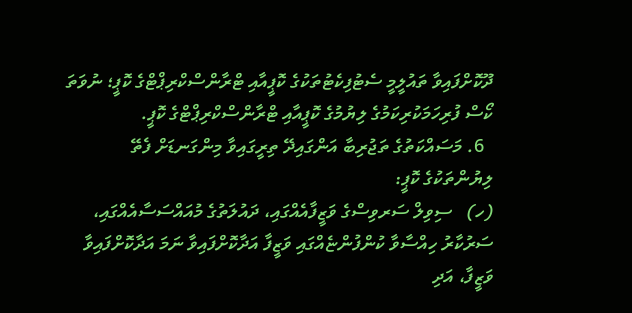ދޫކޮށްފައިވާ ތައުލީމީ ސެޓުފިކެޓުތަކުގެ ކޮޕީއާއި ޓްރާންސްކްރިޕްޓްގެ ކޮޕީ؛ ނުވަތަ ކޯސް ފުރިހަމަކުރިކަމުގެ ލިޔުމުގެ ކޮޕީއާއި ޓްރާންސްކްރިޕްޓްގެ ކޮޕީ.
  6. މަސައްކަތުގެ ތަޖުރިބާ އަންގައިދޭ ތިރީގައިވާ މިންގަނޑަށް ފެތޭ ލިޔުންތަކުގެ ކޮޕީ:
(ހ)   ސިވިލް ސަރވިސްގެ ވަޒީފާއެއްގައި، ދައުލަތުގެ މުއައްސަސާއެއްގައި، ސަރުކާރު ހިއްސާވާ ކުންފުންޏެއްގައި ވަޒީފާ އަދާކޮށްފައިވާ ނަމަ އަދާކޮށްފައިވާ ވަޒީފާ، އަދި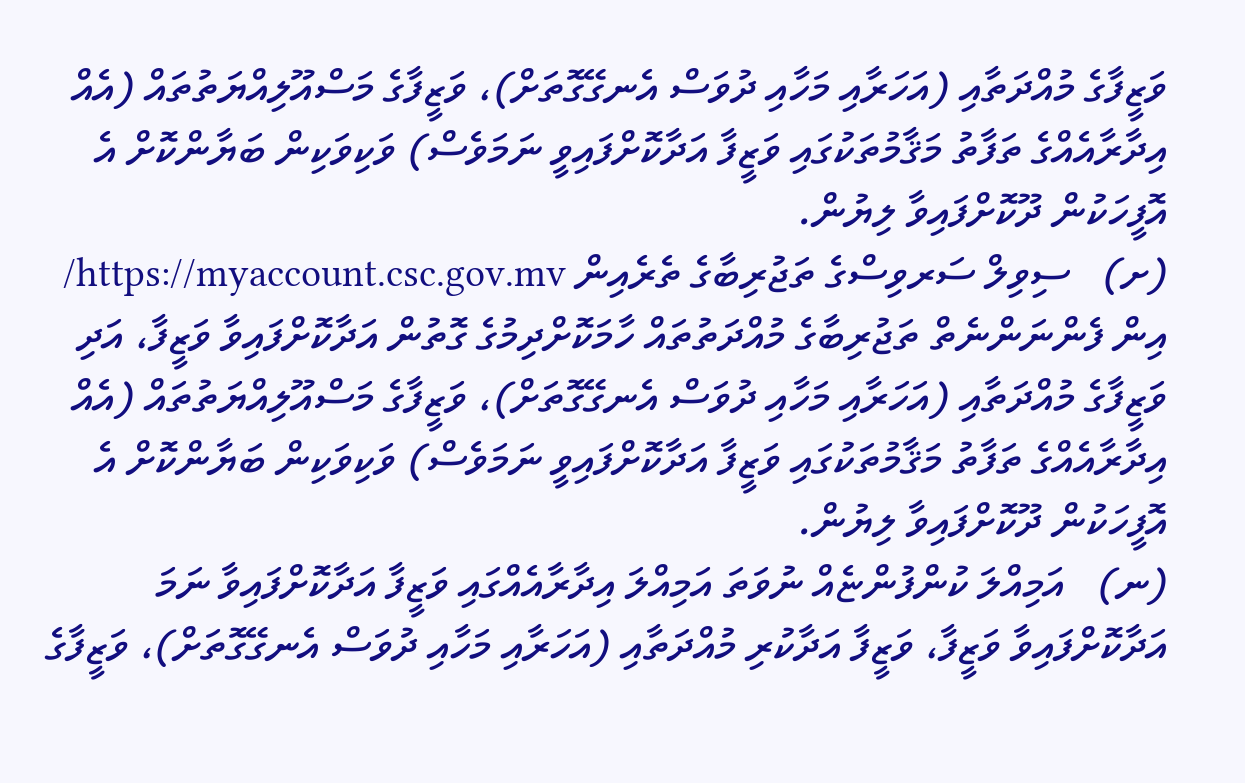ވަޒީފާގެ މުއްދަތާއި (އަހަރާއި މަހާއި ދުވަސް އެނގޭގޮތަށް)، ވަޒީފާގެ މަސްއޫލިއްޔަތުތައް (އެއް އިދާރާއެއްގެ ތަފާތު މަޤާމުތަކުގައި ވަޒީފާ އަދާކޮށްފައިވީ ނަމަވެސް) ވަކިވަކިން ބަޔާންކޮށް އެ އޮފީހަކުން ދޫކޮށްފައިވާ ލިޔުން.
(ށ)   ސިވިލް ސަރވިސްގެ ތަޖުރިބާގެ ތެރެއިން https://myaccount.csc.gov.mv/ އިން ފެންނަންނެތް ތަޖުރިބާގެ މުއްދަތުތައް ހާމަކޮށްދިމުގެ ގޮތުން އަދާކޮށްފައިވާ ވަޒީފާ، އަދި ވަޒީފާގެ މުއްދަތާއި (އަހަރާއި މަހާއި ދުވަސް އެނގޭގޮތަށް)، ވަޒީފާގެ މަސްއޫލިއްޔަތުތައް (އެއް އިދާރާއެއްގެ ތަފާތު މަޤާމުތަކުގައި ވަޒީފާ އަދާކޮށްފައިވީ ނަމަވެސް) ވަކިވަކިން ބަޔާންކޮށް އެ އޮފީހަކުން ދޫކޮށްފައިވާ ލިޔުން.
(ނ)   އަމިއްލަ ކުންފުންޏެއް ނުވަތަ އަމިއްލަ އިދާރާއެއްގައި ވަޒީފާ އަދާކޮށްފައިވާ ނަމަ އަދާކޮށްފައިވާ ވަޒީފާ، ވަޒީފާ އަދާކުރި މުއްދަތާއި (އަހަރާއި މަހާއި ދުވަސް އެނގޭގޮތަށް)، ވަޒީފާގެ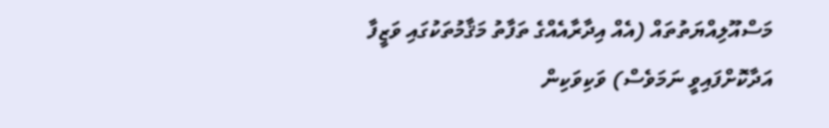މަސްއޫލިއްޔަތުތައް (އެއް އިދާރާއެއްގެ ތަފާތު މަޤާމުތަކުގައި ވަޒީފާ އަދާކޮށްފައިވީ ނަމަވެސް) ވަކިވަކިން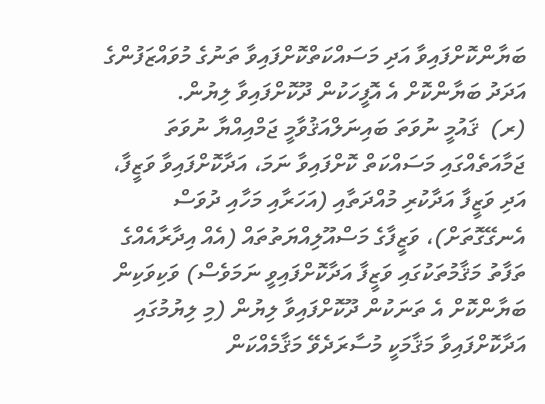ބަޔާންކޮށްފައިވާ އަދި މަސައްކަތްކޮށްފައިވާ ތަނުގެ މުވައްޒަފުންގެ އަދަދު ބަޔާންކޮށް އެ އޮފީހަކުން ދޫކޮށްފައިވާ ލިޔުން.
(ރ)  ޤައުމީ ނުވަތަ ބައިނަލްއަޤުވާމީ ޖަމްއިއްޔާ ނުވަތަ ޖަމާއަތެއްގައި މަސައްކަތް ކޮށްފައިވާ ނަމަ، އަދާކޮށްފައިވާ ވަޒީފާ، އަދި ވަޒީފާ އަދާކުރި މުއްދަތާއި (އަހަރާއި މަހާއި ދުވަސް އެނގޭގޮތަށް)، ވަޒީފާގެ މަސްއޫލިއްޔަތުތައް (އެއް އިދާރާއެއްގެ ތަފާތު މަޤާމުތަކުގައި ވަޒީފާ އަދާކޮށްފައިވީ ނަމަވެސް) ވަކިވަކިން ބަޔާންކޮށް އެ ތަނަކުން ދޫކޮށްފައިވާ ލިޔުން (މި ލިޔުމުގައި އަދާކޮށްފައިވާ މަޤާމަކީ މުސާރަދެވޭ މަޤާމެއްކަން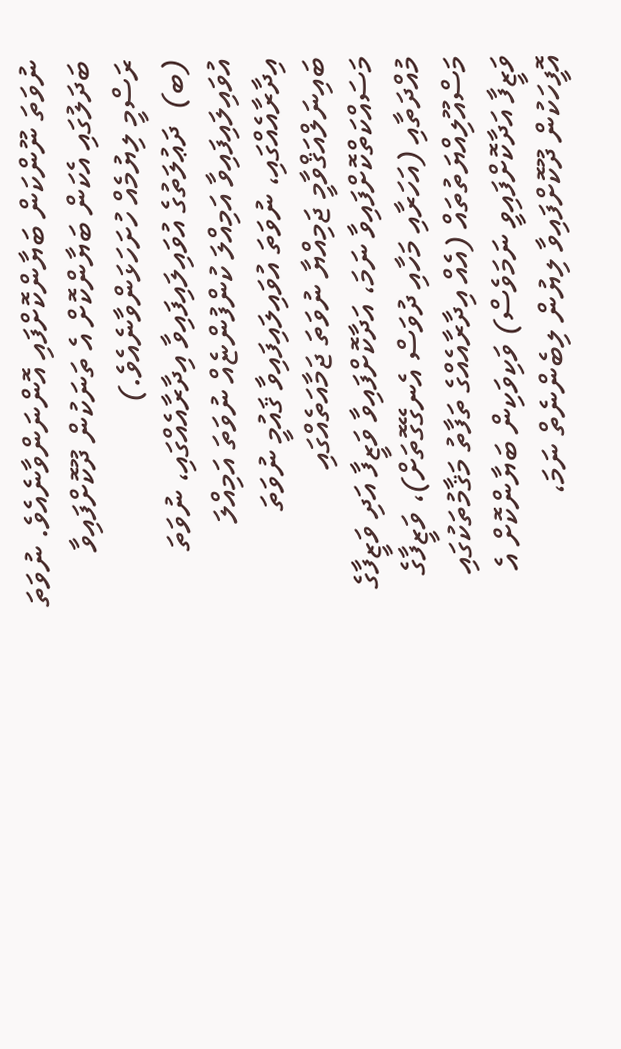ނުވަތަ ނޫންކަން ބަޔާންކޮށްފައި އޮންނަންވާނެއެވެ. ނުވަތަ ބަދަލުގައި އެކަން ބަޔާންކޮށް އެ ތަނަކުން ދޫކޮށްފައިވާ ރަސްމީ ލިޔުމެއް ހުށަހަޅަންވާނެއެވެ.)
(ބ)  ދަޢުލަތުގެ އުވައިލައިފައިވާ އިދާރާއެއްގައި، ނުވަތަ އުވައިލައިފައިވާ އަމިއްލަ ކުންފުންޏެއް ނުވަތަ އަމިއްލަ އިދާރާއެއްގައި، ނުވަތަ އުވައިލައިފައިވާ ޤައުމީ ނުވަތަ ބައިނަލްއަޤްވާމީ ޖަމިއްޔާ ނުވަތަ ޖަމާއަތެއްގައި މަސައްކަތްކޮށްފައިވާ ނަމަ، އަދާކޮށްފައިވާ ވަޒީފާ އަދި ވަޒީފާގެ މުއްދަތާއި (އަހަރާއި މަހާއި ދުވަސް އެނގޭގޮތަށް)، ވަޒީފާގެ މަސްއޫލިއްޔަތުތައް (އެއް އިދާރާއެއްގެ ތަފާތު މަޤާމުތަކުގައި ވަޒީފާ އަދާކޮށްފައިވީ ނަމަވެސް) ވަކިވަކިން ބަޔާންކޮށް އެ އޮފީހަކުން ދޫކޮށްފައިވާ ލިޔުން ލިބެންނެތް ނަމަ،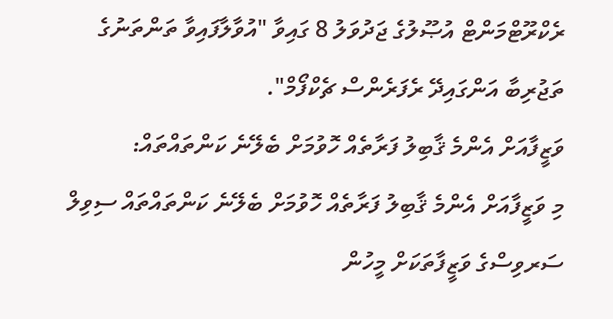ރެކްރޫޓްމަންޓް އުޞޫލުގެ ޖަދުވަލު 8 ގައިވާ "އުވާލާފައިވާ ތަންތަނުގެ ތަޖުރިބާ އަންގައިދޭ ރެފަރެންސް ޗެކްފޯމް".
ވަޒީފާއަށް އެންމެ ޤާބިލު ފަރާތެއް ހޮވުމަށް ބެލޭނެ ކަންތައްތައް:
މި ވަޒީފާއަށް އެންމެ ޤާބިލު ފަރާތެއް ހޮވުމަށް ބެލޭނެ ކަންތައްތައް ސިވިލް ސަރވިސްގެ ވަޒީފާތަކަށް މީހުން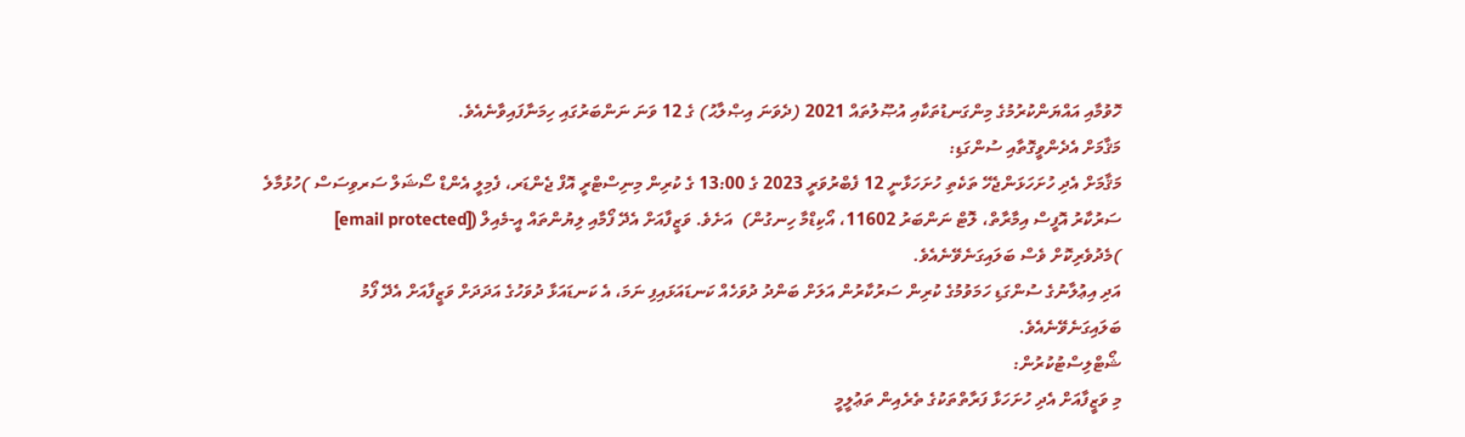ހޮވުމާއި އައްޔަންކުރުމުގެ މިންގަނޑުތަކާއި އުޞޫލުތައް 2021 (ދެވަނަ އިޞްލާޙު) ގެ 12 ވަނަ ނަންބަރުގައި ހިމަނާފައިވާނެއެވެ.
މަޤާމަށް އެދެންވީގޮތާއި ސުންގަޑި:
މަޤާމަށް އެދި ހުށަހަޅަންޖެހޭ ތަކެތި ހުށަހަޅާނީ 12 ފެބްރުވަރީ 2023 ގެ 13:00 ގެ ކުރިން މިނިސްޓްރީ އޮފް ޖެންޑަރ، ފެމިލީ އެންޑް ސޯޝަލް ސަރވިސަސް )ހުޅުމާލެ ސަރުކާރު އޮފީސް އިމާރާތް، ލޮޓް ނަންބަރު 11602، އޯކިޑްމާ ހިނގުން)  އަށެވެ. ވަޒީފާއަށް އެދޭ ފޯމާއި ލިޔުންތައް އީ-މެއިލް ([email protected] )މެދުވެރިކޮށް ވެސް ބަލައިގަނެވޭނެއެވެ.
އަދި އިޢުލާނުގެ ސުންގަޑި ހަމަވުމުގެ ކުރިން ސަރުކާރުން އަލަށް ބަންދު ދުވަހެއް ކަނޑައަޅައިފި ނަމަ، އެ ކަނޑައަޅާ ދުވަހުގެ އަދަދަށް ވަޒީފާއަށް އެދޭ ފޯމު ބަލައިގަނެވޭނެއެވެ.
ޝޯޓްލިސްޓުކުރުން:
މި ވަޒީފާއަށް އެދި ހުށަހަޅާ ފަރާތްތަކުގެ ތެރެއިން ތަޢުލީމީ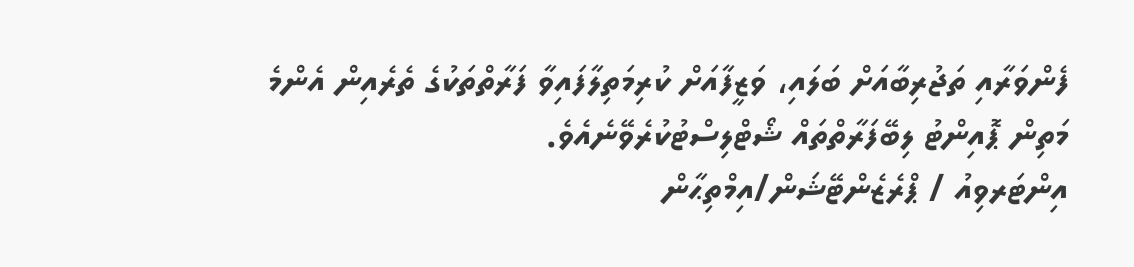ފެންވަރާއި ތަޖުރިބާއަށް ބަލައި، ވަޒީފާއަށް ކުރިމަތިލާފައިވާ ފަރާތްތަކުގެ ތެރެއިން އެންމެ މަތިން ޕޮއިންޓު ލިބޭފަރާތްތައް ޝޯޓްލިސްޓުކުރެވޭނެއެވެ.
އިންޓަރވިއު / ޕްރެޒެންޓޭޝަން/އިމްތިޙާން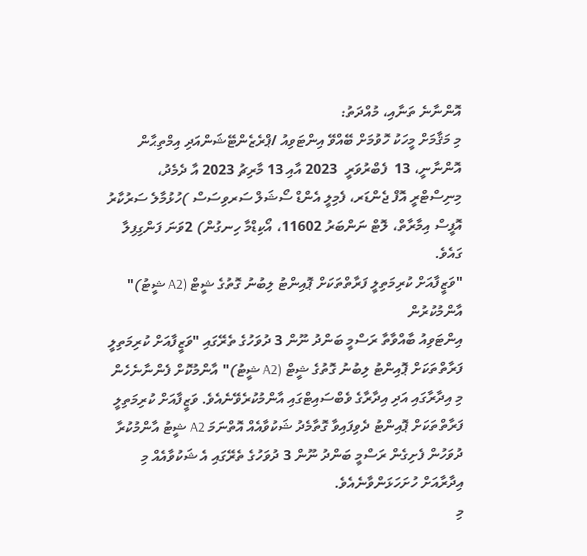އޮންނާނެ ތަނާއި، މުއްދަތު:
މި މަޤާމަށް މީހަކު ހޮވުމަށް ބޭއްވޭ އިންޓަވިއު /ޕްރެޒެންޓޭޝަންއަދި އިމްތިޙާން އޮންނާނީ، 13  ފެބްރުވަރީ  2023 އާއި 13 މާރިޗު 2023 އާ ދެމެދު، މިނިސްޓްރީ އޮފް ޖެންޑަރ، ފެމިލީ އެންޑް ސޯޝަލް ސަރވިސަސް )ހުޅުމާލެ ސަރުކާރު އޮފީސް އިމާރާތް، ލޮޓް ނަންބަރު 11602، އޯކިޑްމާ ހިނގުން) 2ވަނަ ފަންގިފިލާ ގައެވެ.
"ވަޒީފާއަށް ކުރިމަތިލީ ފަރާތްތަކަށް ޕޮއިންޓު ލިބުނު ގޮތުގެ ޝީޓް (A2 ޝީޓު)" އާންމުކުރުން
އިންޓަވިއު ބާއްވާތާ ރަސްމީ ބަންދު ނޫން 3 ދުވަހުގެ ތެރޭގައި "ވަޒީފާއަށް ކުރިމަތިލީ ފަރާތްތަކަށް ޕޮއިންޓު ލިބުނު ގޮތުގެ ޝީޓް (A2 ޝީޓު)" އާންމުކޮށް ފެންނާނެހެން މި އިދާރާގައި އަދި އިދާރާގެ ވެބްސައިޓްގައި އާންމުކުރެވޭނެއެވެ. ވަޒީފާއަށް ކުރިމަތިލީ ފަރާތްތަކަށް ޕޮއިންޓު ދެވިފައިވާ ގޮތާމެދު ޝަކުވާއެއް އޮތްނަމަ A2 ޝީޓު އާންމުކުރާ ދުވަހުން ފެށިގެން ރަސްމީ ބަންދު ނޫން 3 ދުވަހުގެ ތެރޭގައި އެ ޝަކުވާއެއް މި އިދާރާއަށް ހުށަހަޅަންވާނެއެވެ.
މި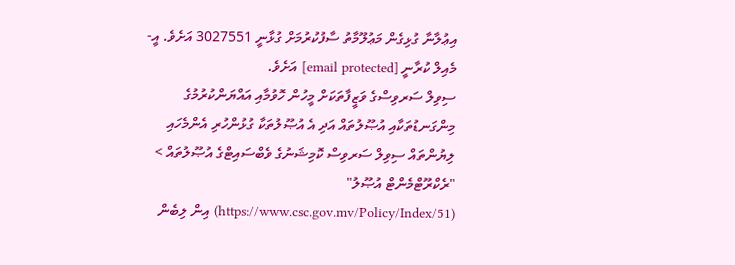އިޢުލާނާ ގުޅިގެން މަޢުލޫމާތު ސާފުކުރުމަށް ގުޅާނީ 3027551 އަށެވެ. އީ-މެއިލް ކުރާނީ [email protected] އަށެވެ.
ސިވިލް ސަރވިސްގެ ވަޒީފާތަކަށް މީހުން ހޮވުމާއި އައްޔަންކުރުމުގެ މިންގަނޑުތަކާއި އުޞޫލުތައް އަދި އެ އުޞޫލުތަކާ ގުޅުންހުރި އެންމެހައި ލިޔުންތައް ސިވިލް ސަރވިސް ކޮމިޝަނުގެ ވެބްސައިޓްގެ އުޞޫލުތައް > "ރެކްރޫޓްމެންޓް އުޞޫލު" (https://www.csc.gov.mv/Policy/Index/51) އިން ލިބެން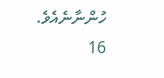ހުންނާނެއެވެ.
16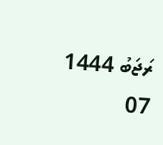ރަޖަބު 1444
07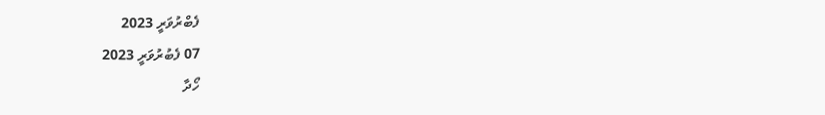ފެބްރުވަރީ 2023
07 ފެބުރުވަރީ 2023
ހޯދާ